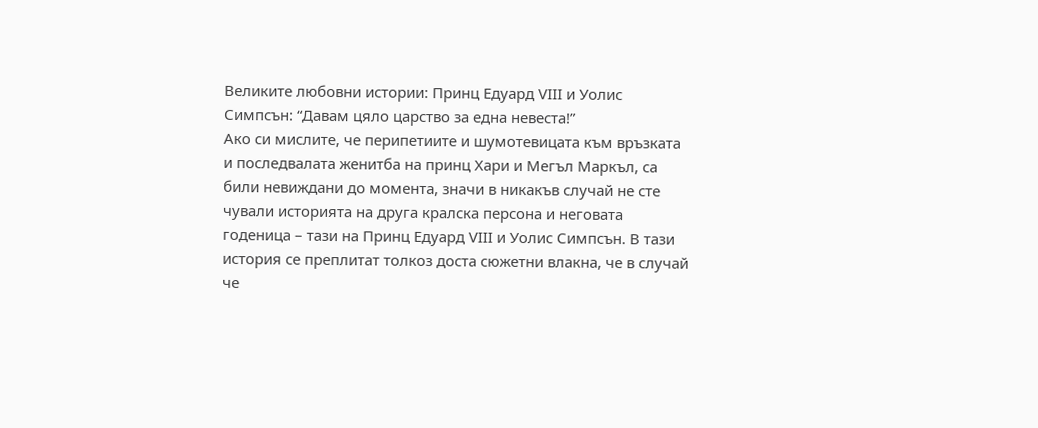Великите любовни истории: Принц Едуард VIII и Уолис Симпсън: “Давам цяло царство за една невеста!”
Ако си мислите, че перипетиите и шумотевицата към връзката и последвалата женитба на принц Хари и Мегъл Маркъл, са били невиждани до момента, значи в никакъв случай не сте чували историята на друга кралска персона и неговата годеница – тази на Принц Едуард VIII и Уолис Симпсън. В тази история се преплитат толкоз доста сюжетни влакна, че в случай че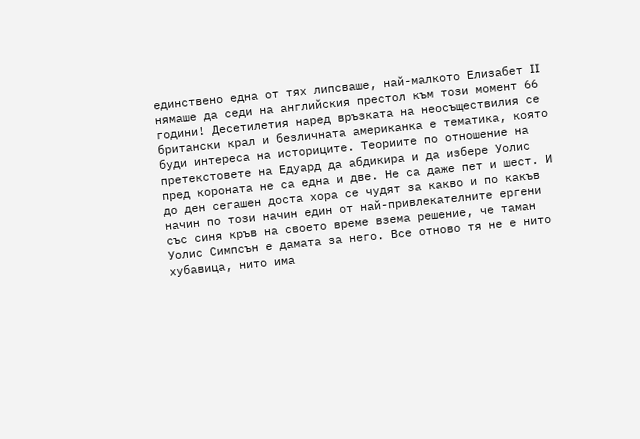единствено една от тях липсваше, най-малкото Елизабет II нямаше да седи на английския престол към този момент 66 години! Десетилетия наред връзката на неосъществилия се британски крал и безличната американка е тематика, която буди интереса на историците. Теориите по отношение на претекстовете на Едуард да абдикира и да избере Уолис пред короната не са една и две. Не са даже пет и шест. И до ден сегашен доста хора се чудят за какво и по какъв начин по този начин един от най-привлекателните ергени със синя кръв на своето време взема решение, че таман Уолис Симпсън е дамата за него. Все отново тя не е нито хубавица, нито има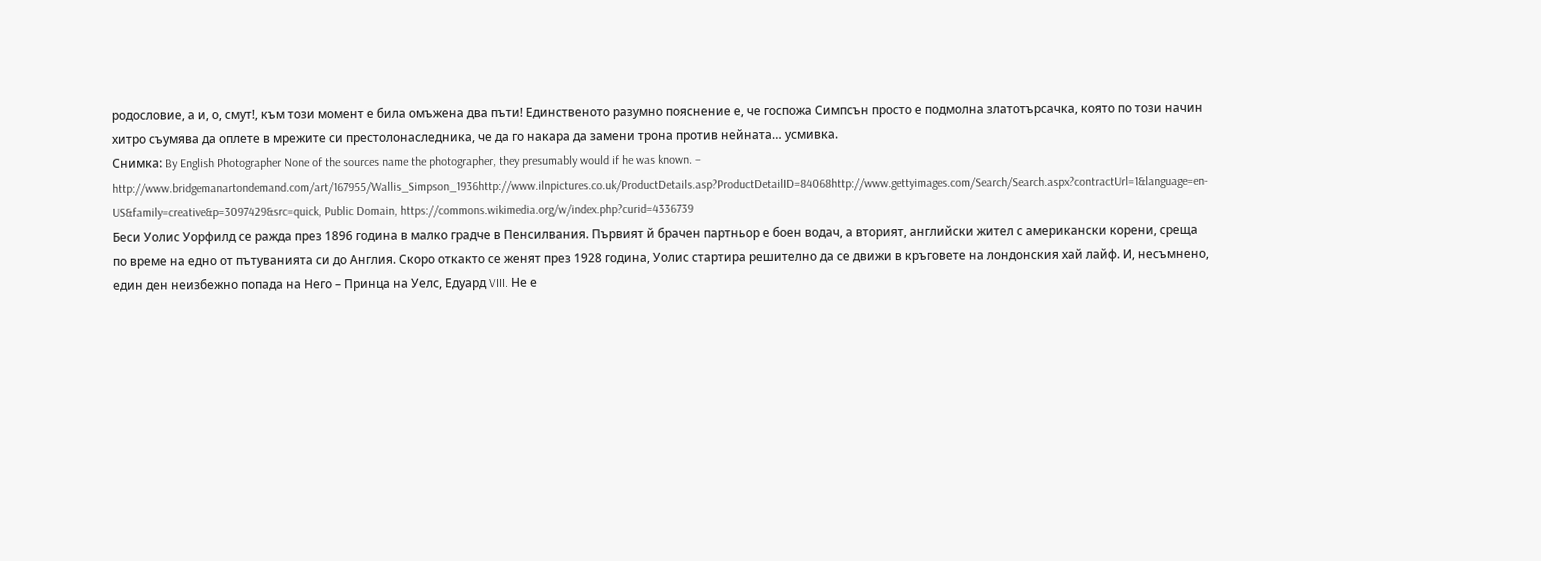родословие, а и, о, смут!, към този момент е била омъжена два пъти! Единственото разумно пояснение е, че госпожа Симпсън просто е подмолна златотърсачка, която по този начин хитро съумява да оплете в мрежите си престолонаследника, че да го накара да замени трона против нейната… усмивка.
Снимка: By English Photographer None of the sources name the photographer, they presumably would if he was known. – http://www.bridgemanartondemand.com/art/167955/Wallis_Simpson_1936http://www.ilnpictures.co.uk/ProductDetails.asp?ProductDetailID=84068http://www.gettyimages.com/Search/Search.aspx?contractUrl=1&language=en-US&family=creative&p=3097429&src=quick, Public Domain, https://commons.wikimedia.org/w/index.php?curid=4336739
Беси Уолис Уорфилд се ражда през 1896 година в малко градче в Пенсилвания. Първият й брачен партньор е боен водач, а вторият, английски жител с американски корени, среща по време на едно от пътуванията си до Англия. Скоро откакто се женят през 1928 година, Уолис стартира решително да се движи в кръговете на лондонския хай лайф. И, несъмнено, един ден неизбежно попада на Него – Принца на Уелс, Едуард VIII. Не е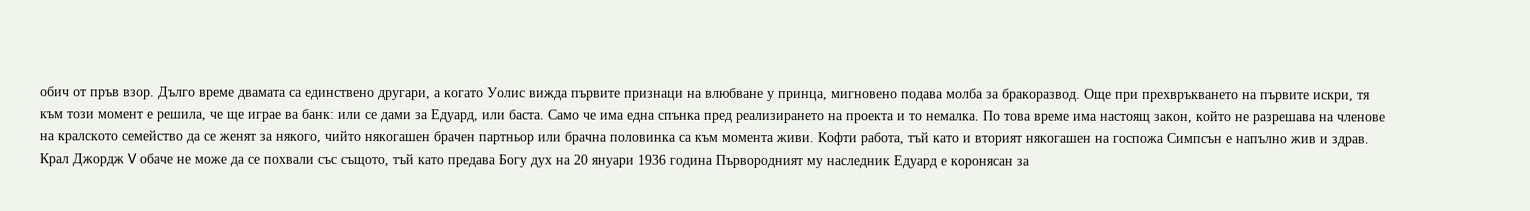обич от пръв взор. Дълго време двамата са единствено другари, а когато Уолис вижда първите признаци на влюбване у принца, мигновено подава молба за бракоразвод. Още при прехвръкването на първите искри, тя към този момент е решила, че ще играе ва банк: или се дами за Едуард, или баста. Само че има една спънка пред реализирането на проекта и то немалка. По това време има настоящ закон, който не разрешава на членове на кралското семейство да се женят за някого, чийто някогашен брачен партньор или брачна половинка са към момента живи. Кофти работа, тъй като и вторият някогашен на госпожа Симпсън е напълно жив и здрав.
Крал Джордж V обаче не може да се похвали със същото, тъй като предава Богу дух на 20 януари 1936 година Първородният му наследник Едуард е коронясан за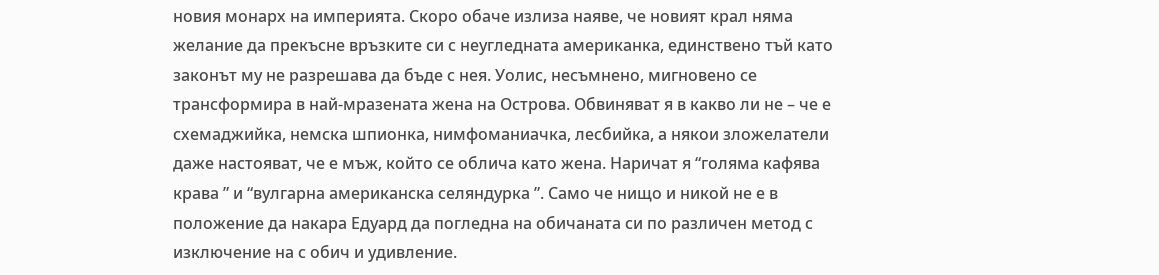новия монарх на империята. Скоро обаче излиза наяве, че новият крал няма желание да прекъсне връзките си с неугледната американка, единствено тъй като законът му не разрешава да бъде с нея. Уолис, несъмнено, мигновено се трансформира в най-мразената жена на Острова. Обвиняват я в какво ли не – че е схемаджийка, немска шпионка, нимфоманиачка, лесбийка, а някои зложелатели даже настояват, че е мъж, който се облича като жена. Наричат я “голяма кафява крава ” и “вулгарна американска селяндурка ”. Само че нищо и никой не е в положение да накара Едуард да погледна на обичаната си по различен метод с изключение на с обич и удивление.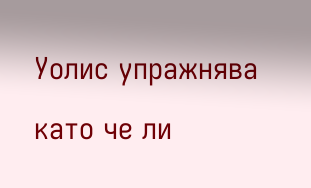Уолис упражнява като че ли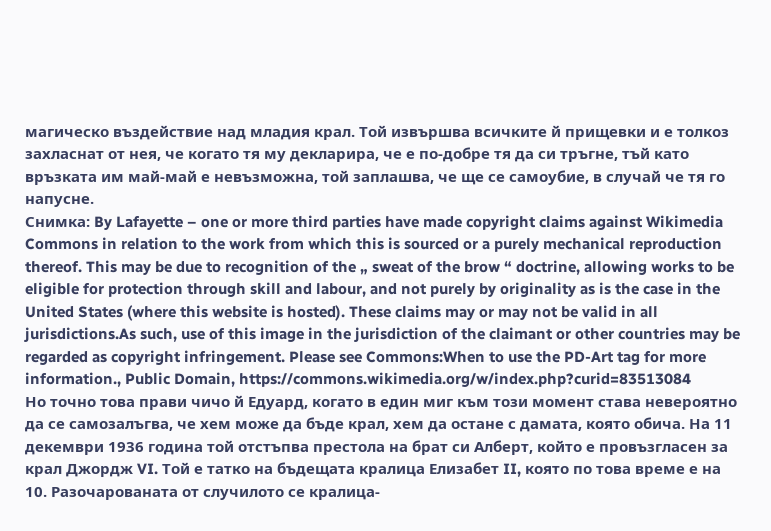магическо въздействие над младия крал. Той извършва всичките й прищевки и е толкоз захласнат от нея, че когато тя му декларира, че е по-добре тя да си тръгне, тъй като връзката им май-май е невъзможна, той заплашва, че ще се самоубие, в случай че тя го напусне.
Снимка: By Lafayette – one or more third parties have made copyright claims against Wikimedia Commons in relation to the work from which this is sourced or a purely mechanical reproduction thereof. This may be due to recognition of the „ sweat of the brow “ doctrine, allowing works to be eligible for protection through skill and labour, and not purely by originality as is the case in the United States (where this website is hosted). These claims may or may not be valid in all jurisdictions.As such, use of this image in the jurisdiction of the claimant or other countries may be regarded as copyright infringement. Please see Commons:When to use the PD-Art tag for more information., Public Domain, https://commons.wikimedia.org/w/index.php?curid=83513084
Но точно това прави чичо й Едуард, когато в един миг към този момент става невероятно да се самозалъгва, че хем може да бъде крал, хем да остане с дамата, която обича. На 11 декември 1936 година той отстъпва престола на брат си Алберт, който е провъзгласен за крал Джордж VI. Той е татко на бъдещата кралица Елизабет II, която по това време е на 10. Разочарованата от случилото се кралица-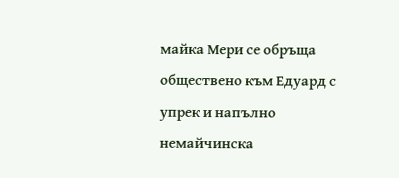майка Мери се обръща обществено към Едуард с упрек и напълно немайчинска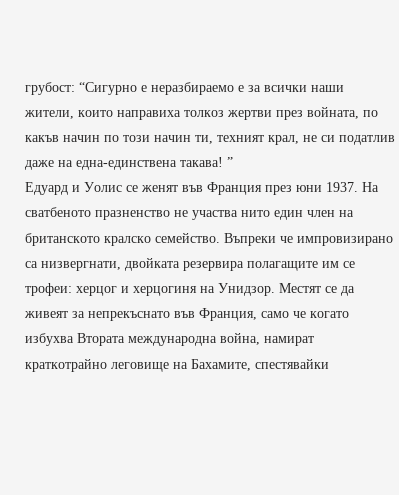грубост: “Сигурно е неразбираемо е за всички наши жители, които направиха толкоз жертви през войната, по какъв начин по този начин ти, техният крал, не си податлив даже на една-единствена такава! ”
Едуард и Уолис се женят във Франция през юни 1937. На сватбеното празненство не участва нито един член на британското кралско семейство. Въпреки че импровизирано са низвергнати, двойката резервира полагащите им се трофеи: херцог и херцогиня на Унидзор. Местят се да живеят за непрекъснато във Франция, само че когато избухва Втората международна война, намират краткотрайно леговище на Бахамите, спестявайки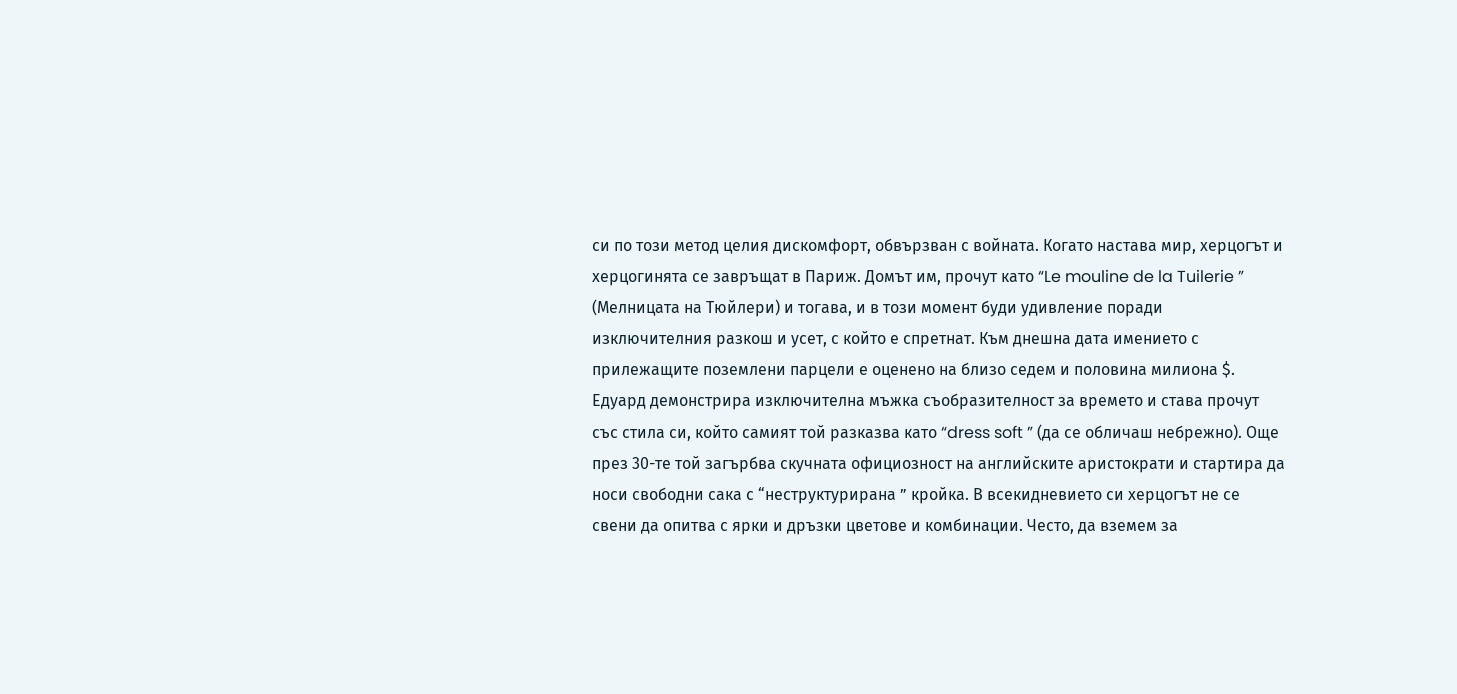си по този метод целия дискомфорт, обвързван с войната. Когато настава мир, херцогът и херцогинята се завръщат в Париж. Домът им, прочут като “Le mouline de la Tuilerie ” (Мелницата на Тюйлери) и тогава, и в този момент буди удивление поради изключителния разкош и усет, с който е спретнат. Към днешна дата имението с прилежащите поземлени парцели е оценено на близо седем и половина милиона $.
Едуард демонстрира изключителна мъжка съобразителност за времето и става прочут със стила си, който самият той разказва като “dress soft ” (да се обличаш небрежно). Още през 30-те той загърбва скучната официозност на английските аристократи и стартира да носи свободни сака с “неструктурирана ” кройка. В всекидневието си херцогът не се свени да опитва с ярки и дръзки цветове и комбинации. Често, да вземем за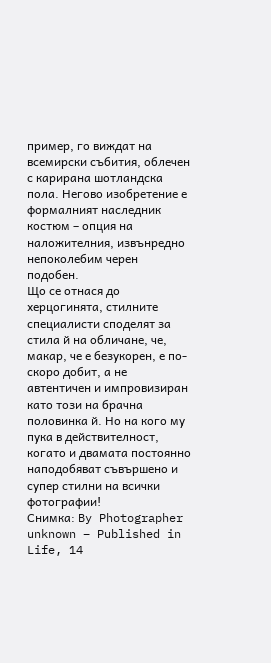пример, го виждат на всемирски събития, облечен с карирана шотландска пола. Негово изобретение е формалният наследник костюм – опция на наложителния, извънредно непоколебим черен подобен.
Що се отнася до херцогинята, стилните специалисти споделят за стила й на обличане, че, макар, че е безукорен, е по-скоро добит, а не автентичен и импровизиран като този на брачна половинка й. Но на кого му пука в действителност, когато и двамата постоянно наподобяват съвършено и супер стилни на всички фотографии!
Снимка: By Photographer unknown – Published in Life, 14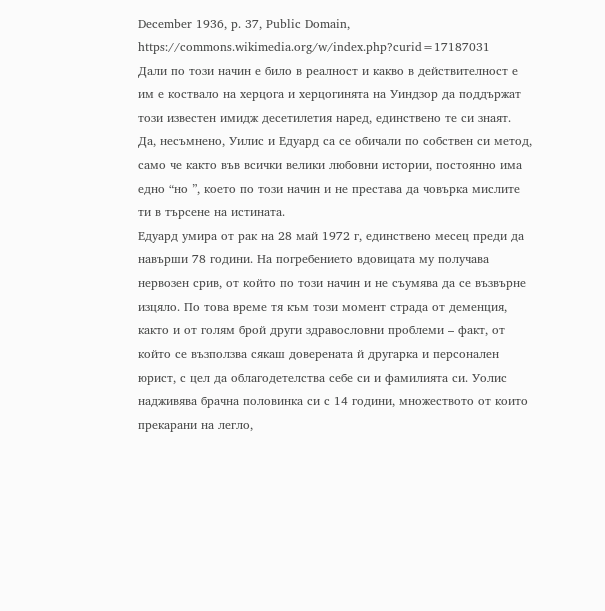December 1936, p. 37, Public Domain, https://commons.wikimedia.org/w/index.php?curid=17187031
Дали по този начин е било в реалност и какво в действителност е им е коствало на херцога и херцогинята на Уиндзор да поддържат този известен имидж десетилетия наред, единствено те си знаят. Да, несъмнено, Уилис и Едуард са се обичали по собствен си метод, само че както във всички велики любовни истории, постоянно има едно “но ”, което по този начин и не престава да човърка мислите ти в търсене на истината.
Едуард умира от рак на 28 май 1972 г, единствено месец преди да навърши 78 години. На погребението вдовицата му получава нервозен срив, от който по този начин и не съумява да се възвърне изцяло. По това време тя към този момент страда от деменция, както и от голям брой други здравословни проблеми – факт, от който се възползва сякаш доверената й другарка и персонален юрист, с цел да облагодетелства себе си и фамилията си. Уолис надживява брачна половинка си с 14 години, множеството от които прекарани на легло,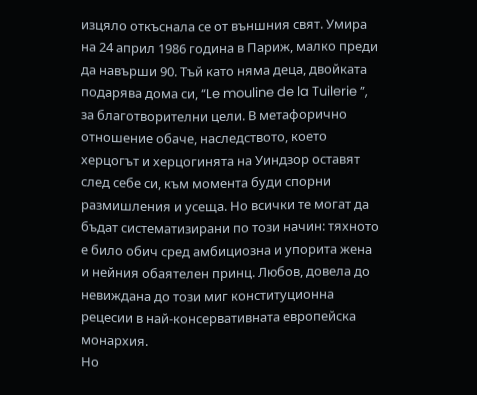изцяло откъснала се от външния свят. Умира на 24 април 1986 година в Париж, малко преди да навърши 90. Тъй като няма деца, двойката подарява дома си, “Le mouline de la Tuilerie ”, за благотворителни цели. В метафорично отношение обаче, наследството, което херцогът и херцогинята на Уиндзор оставят след себе си, към момента буди спорни размишления и усеща. Но всички те могат да бъдат систематизирани по този начин: тяхното е било обич сред амбициозна и упорита жена и нейния обаятелен принц. Любов, довела до невиждана до този миг конституционна рецесии в най-консервативната европейска монархия.
Но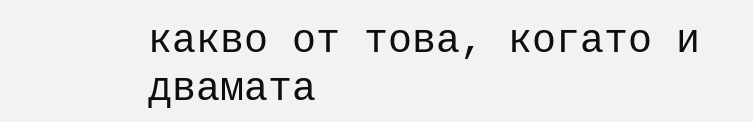какво от това, когато и двамата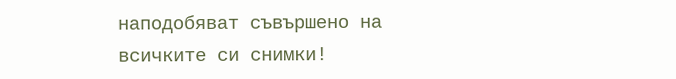наподобяват съвършено на всичките си снимки!